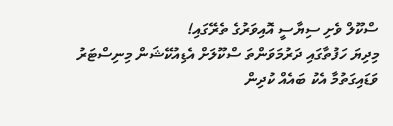ސްކޫލް ވެށި ސިޔާސީ އޮއިވަރުގެ ތެރޭގައި!
މިދިޔަ ހަފުތާގައި ދަރުމަވަންތަ ސްކޫލަށް އެޑިއުކޭޝަން މިނިސްޓަރު ވަޑައިގަތުމާ އެކު ބައެއް ކުދިން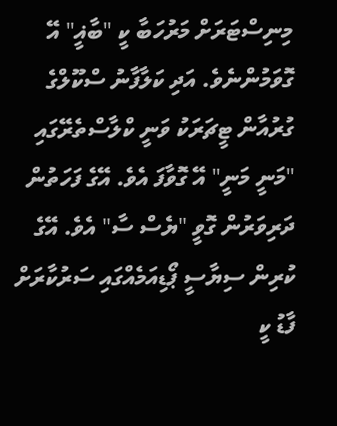މިނިސްޓަރަށް މަރުހަބާ ކީ "ބާޣީ" އޭ ގޮވަމުންނެވެ. އަދި ކަލާފާނު ސްކޫލްގެ ގުރުއާން ޓީޗަރަކު ވަނީ ކްލާސްތެރޭގައި "މަނީ މަނީ" އޭ ގޮވާފަ އެވެ. އޭގެ ފަހަތުން ދަރިވަރުން ގޮވީ "ޔެސް ސާ" އެވެ. އޭގެ ކުރިން ސިޔާސީ ޕޯޑިއަމެއްގައި ސަރުކާރަށް ފާޑު ކީ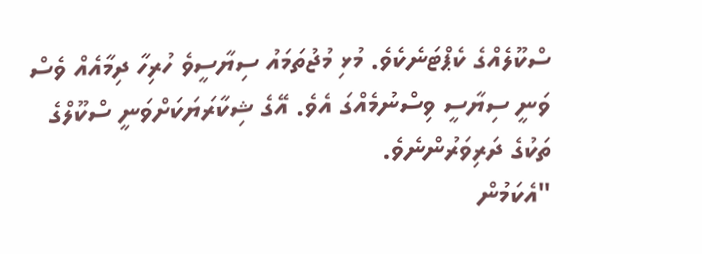ސްކޫލެއްގެ ކެޕްޓަނެކެވެ. މުޅި މުޖުތަމައު ސިޔާސީވެ ހުރިހާ ދިމާއެއް ވެސް ވަނީ ސިޔާސީ ވިސްނުމެއްގަ އެވެ. އޭގެ ޝިކާރަޔަކަށްވަނީ ސްކޫލްގެ ތަކުގެ ދަރިވަރުންނެވެ.
"އެކަމުން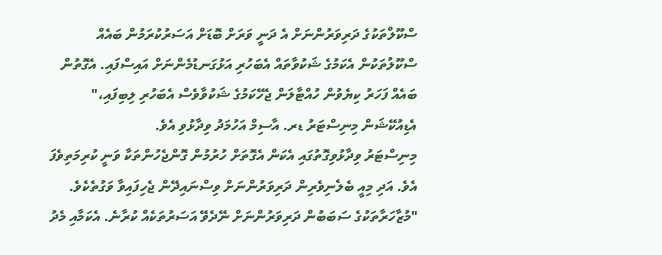ސްކޫލްތަކުގެ ދަރިވަރުންނަށް އެ ދަނީ ވަރަށް ބޮޑަށް އަސަރުކުރަމުން ބައެއް ސްކޫލުތަކުން އެކަމުގެ ޝަކުވާތައް އެބަހުރި އަޅުގަނޑުމެންނަށް އައިސްފައި. އެގޮތުން ބައެއް ފަހަރު ކިޔެވުން ހުއްޓާލަން ޖެހޭކަމުގެ ޝަކުވާވެސް އެބަހުރި ލިބިފައި،" އެޑިއުކޭޝަން މިނިސްޓަރު ޑރ. އާސިމް އަހުމަދު ވިދާޅުވި އެވެ.
މިނިސްޓަރު ވިދާޅުވިގޮތުގައި އެކަން އެގޮތަށް ހުރުމުން ގޮންޖެހުންތަކާ ވަނީ ކުރިމަތިވެފަ އެވެ. އަދި މިއީ ބެލެނިވެރިން ދަރިވަރުންނަށް ވިސްނައިދޭން ޖެހިފައިވާ ވަގުތެކެވެ.
"މުޒާހަރާތަކުގެ ސަބަބުން ދަރިވަރުންނަށް ނޭދެވޭ އަސަރުތަކެއް ކުރާނެ. އެކަމާއި މެދު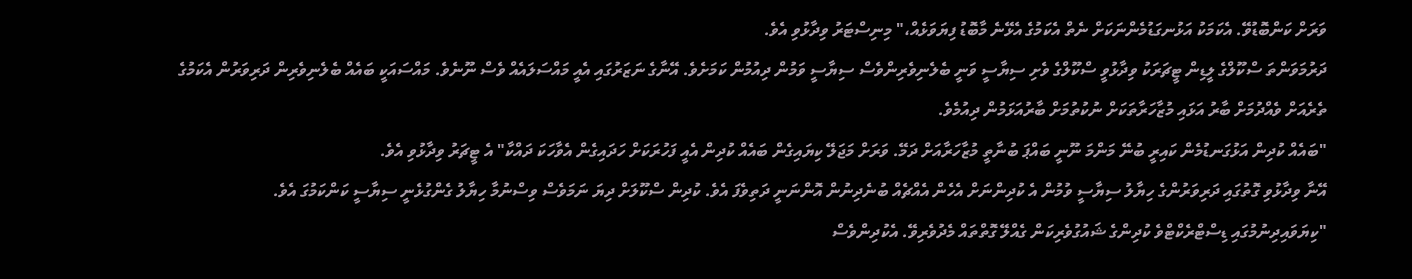ވަރަށް ކަންބޮޑުވޭ. އެކަމަކު އަޅުނގަޑުމެންނަކަށް ނެތް އެކަމުގެ އެޅޭނެ މާބޮޑު ފިޔަވަޅެއް،" މިނިސްޓަރު ވިދާޅުވި އެވެ.
ދަރުމަވަންތަ ސްކޫލްގެ ލީޑިން ޓީޗަރަކު ވިދާޅުވީ ސްކޫލްގެ ވެށި ސިޔާސީ ވަނީ ބެލެނިވެރިންވެސް ސިޔާސީ ވަމުން ދިއުމުން ކަމަށެވެ. އޭނާގެ ނަޒަރުގައި އެއީ މައްސަލައެއް ވެސް ނޫނެވެ. މައްސައަކީ ބައެއް ބެލެނިވެރިން ދަރިވަރުން އެކަމުގެ ތެރެއަށް ވެއްދުމަށް ބާރު އަޅައި މުޒާހަރާތަކަށް ނުކުތުމަށް ބާރުއަޅަމުން ދިއުމެވެ.
"ބައެއް ކުދިން އަޅުގަނޑުމެން ކައިރީ ބުނޭ މަންމަ ނޫނީ ބައްޕަ ބުނާތީ މުޒާހަރާއަށް ދަމޭ. ވަރަށް މަޖަލޭ ކިޔައިގެން ބައެއް ކުދިން އެއީ ފަހުރަކަށް ހަދައިގެން އެވާހަކަ ދައްކާ" އެ ޓީޗަރު ވިދާޅުވި އެވެ.
އޭނާ ވިދާޅުވި ގޮތުގައި ދަރިވަރުންގެ ހިޔާލު ސިޔާސީ ވުމުން އެ ކުދިންނަށް އެހެން އެއްޗެއް ބުނެދިނުން އޮންނަނީ ދަތިވެފަ އެވެ. ކުދިން ސްކޫލަށް ދިޔަ ނަމަވެސް ވިސްނުމާ ހިޔާލު ގެންގުޅެނީ ސިޔާސީ ކަންކަމުގަ އެވެ.
"ކިޔަވައިދިނުމުގައި ޑިސްޓްރެކްޓްވެ ކުދިންގެ ޝައުގުވެރިކަން ގެއްލޭ ގޮތްތައް މެދުވެރިވޭ. އެކުދިންވެސް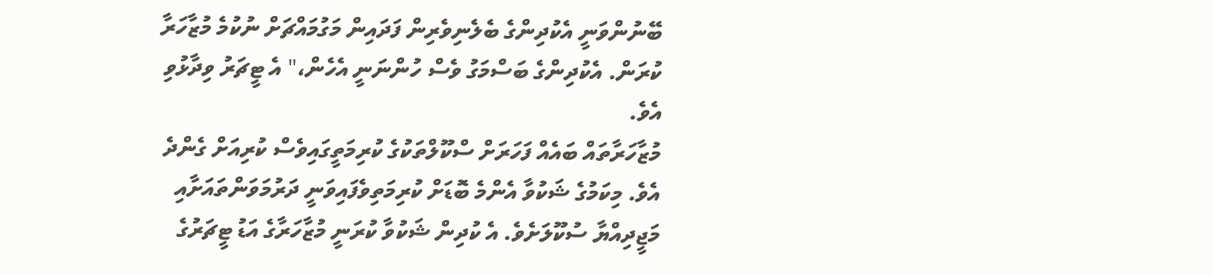ބޭނުންވަނީ އެކުދިންގެ ބެލެނިވެރިން ފަދައިން މަގުމައްޗަށް ނުކުމެ މުޒާހަރާ ކުރަން. އެކުދިންގެ ބަސްމަގު ވެސް ހުންނަނީ އެހެން،" އެ ޓީޗަރު ވިދާޅުވި އެވެ.
މުޒާހަރާތައް ބައެއް ފަހަރަށް ސްކޫލްތަކުގެ ކުރިމަތީގައިވެސް ކުރިއަށް ގެންދެ އެވެ. މިކަމުގެ ޝަކުވާ އެންމެ ބޮޑަށް ކުރިމަތިވެފައިވަނީ ދަރުމަވަންތައަށާއި މަޖީދިއްޔާ ސުކޫލަށެވެ. އެ ކުދިން ޝަކުވާ ކުރަނީ މުޒާހަރާގެ އަޑު ޓީޗަރުގެ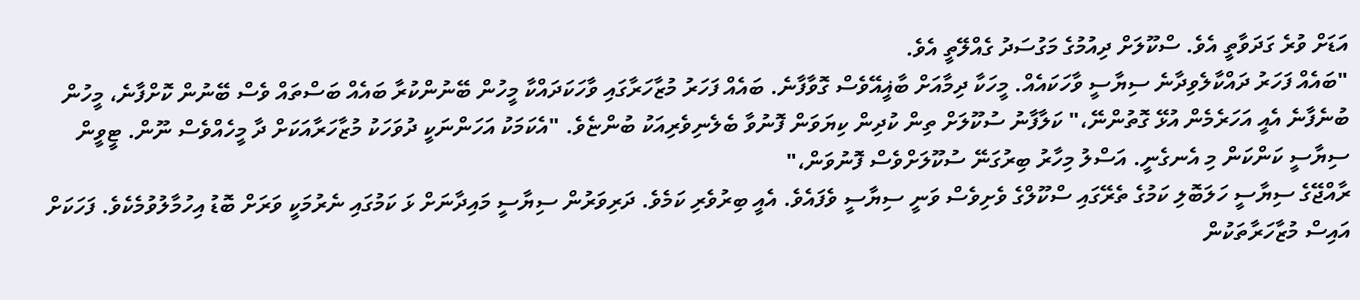އަޑަށް ވުރެ ގަދަވާތީ އެވެ. ސްކޫލަށް ދިއުމުގެ މަގުސަދު ގެއްލޭތީ އެވެ.
"ބައެއް ފަހަރު ދައްކާލެވިދާނެ ސިޔާސީ ވާހަކައެއް. މީހަކާ ދިމާއަށް ބާޣީއޭވެސް ގޮވާފާނެ. ބައެއް ފަހަރު މުޒާހަރާގައި ވާހަކަދައްކާ މީހުން ބޭނުންކުރާ ބައެއް ބަސްތައް ވެސް ބޭނުން ކޮށްފާނެ، މީހުން ބުނެފާނެ އެއީ އަހަރެމެން އުޅޭ ގޮތުންނޭ،" ކަލާފާނު ސުކޫލަށް ތިން ކުދިން ކިޔަވަން ފޮނުވާ ބެލެނިވެރިއަކު ބުންޏެވެ. "އެކަމަކު އަހަންނަކީ ދުވަހަކު މުޒާހަރާއަކަށް ދާ މީހެއްވެސް ނޫން. ޓީވީން ސިޔާސީ ކަންކަން މި އެނގެނީ. އަސްލު މިހާރު ބިރުގަނޭ ސުކޫލަށްވެސް ފޮނުވަން،"
ރާއްޖޭގެ ސިޔާސީ ހަލަބޮލި ކަމުގެ ތެރޭގައި ސްކޫލްގެ ވެށިވެސް ވަނީ ސިޔާސީ ވެފައެވެ. އެއީ ބިރުވެރި ކަމެވެ. ދަރިވަރުން ސިޔާސީ މައިދާނަށް ޅަ ކަމުގައި ނެރުމަކީ ވަރަށް ބޮޑު އިހުމާލުވުމެކެވެ. ފަހަކަށް އައިސް މުޒާހަރާތަކުން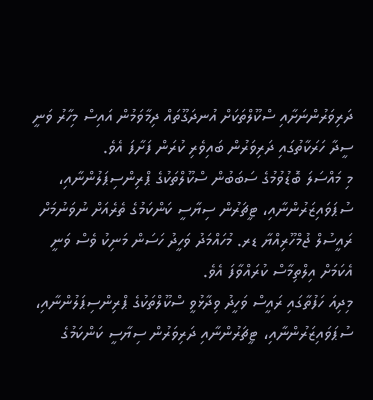ދަރިވަރުންނަށާއި ސްކޫލްތަކަށް އުނދަގޫތައް ދިމާވަމުން އައިސް މިހާރު ވަނީ ސީދާ ހަރަކާތުގައި ދަރިވަރުން ބައިވެރި ކުރަން ފަށާފަ އެވެ.
މި މައްސަލަ ބޮޑުވުމުގެ ސަބަބުން ސްކޫލްތަކުގެ ޕްރިންސިޕަލުންނާއި، ސުޕަވައިޒަރުންނާއި، ޓީޗަރުން ސިޔާސީ ކަންކަމުގެ ތެރެއަށް ނުވަނުމަށް ރައީސުލް ޖުމްހޫރިއްޔާ ޑރ. މުހައްމަދު ވަހީދު ހަސަން މަނިކު ވެސް ވަނީ އެކަމަށް އިލްތިމާސް ކުރައްވާފަ އެވެ.
މިދިއަ ހަފުތާގައި ރައީސް ވަހީދު ވިދާޅުވީ ސްކޫލްތަކުގެ ޕްރިންސިޕަލުންނާއި، ސުޕަވައިޒަރުންނާއި، ޓީޗަރުންނާއި ދަރިވަރުން ސިޔާސީ ކަންކަމުގެ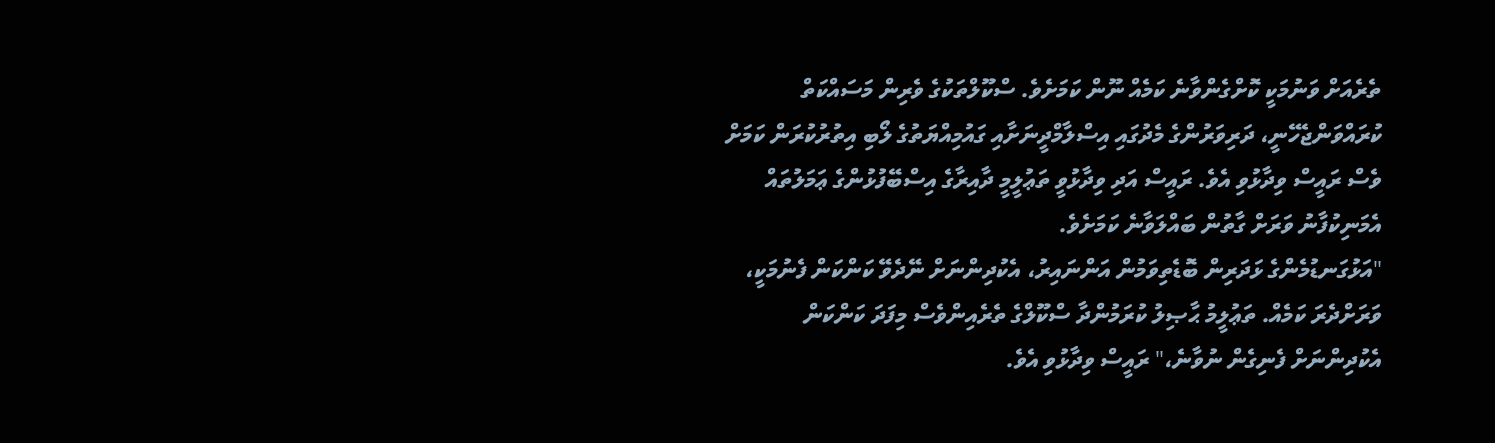ތެރެއަށް ވަނުމަކީ ކޮށްގެންވާނެ ކަމެއް ނޫން ކަމަށެވެ. ސްކޫލްތަކުގެ ވެރިން މަސައްކަތް ކުރައްވަންޖެހޭނީ، ދަރިވަރުންގެ މެދުގައި އިސްލާމްދީނަށާއި ގައުމިއްޔަތުގެ ލޯބި އިތުރުކުރަން ކަމަށް ވެސް ރައީސް ވިދާޅުވި އެވެ. ރައީސް އަދި ވިދާޅުވީ ތަޢުލީމީ ދާއިރާގެ އިސްބޭފުޅުންގެ ޢަމަލުތައް އެމަނިކުފާނު ވަރަށް ގާތުން ބައްލަވާނެ ކަމަށެވެ.
"އަޅުގަނޑުމެންގެ ޅަދަރިން ބޮޑެތިވަމުން އަންނައިރު، އެކުދިންނަށް ނޭދެވޭ ކަންކަން ފެނުމަކީ، ވަރަށްދެރަ ކަމެއް. ތަޢުލީމު ޙާޞިލު ކުރަމުންދާ ސްކޫލްގެ ތެރެއިންވެސް މިފަދަ ކަންކަން އެކުދިންނަށް ފެނިގެން ނުވާނެ،" ރައީސް ވިދާޅުވި އެވެ.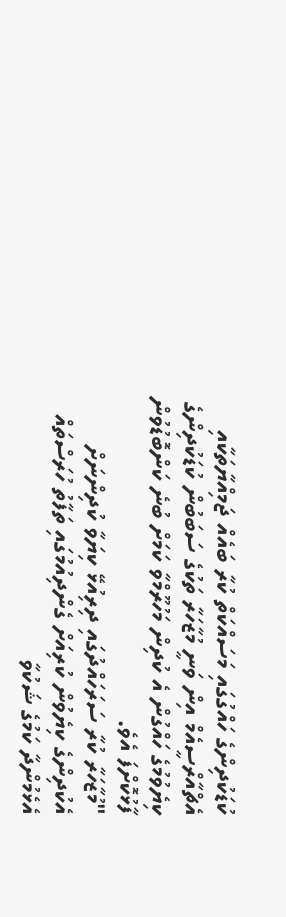ކުޑަކުދިންގެ ހައްގުގައި މަސައްކަތް ކުރާ ބައެއް ޖަމިއްޔާތަކާއި އެޗްއާރްސީއެމް އިން ވަނީ މުޒާހަރާ ތަކުގެ ސަބަބުން ކުޑަކުދިންގެ ކިޔެވުމުގެ ހައްގުން އެ ކުދިން މަހުރޫމްވާ ކަމަށް ބުނެ ކަންބޮޑުވުން ފާޅުކޮށްފަ އެވެ.
"މުޒާހަރާ ކުރާ ސަރަހައްދުގައި ދިރިއުޅޭ ކިޔަވާ ކުދިންނަށް އެކުދިންގެ ކިޔެވުން ކުރިއަށް ގެންދިއުމުގައި ތަފާތު ހުރަސްތައް އެޅެމުންދާ ކަމުގެ ޝަކުވާ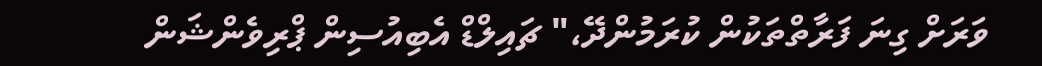ވަރަށް ގިނަ ފަރާތްތަކުން ކުރަމުންދޭ،" ޗައިލްޑް އެބިއުސިން ޕްރިވެންޝަން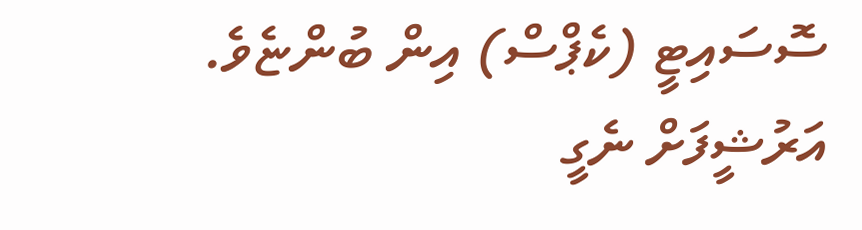ސޮސައިޓީ (ކެޕްސް) އިން ބުންޏެވެ.
އަރުޝީފަށް ނެގީ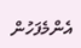އެންމެފަހުން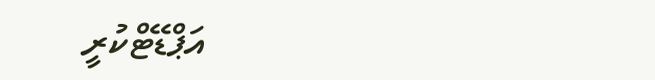އަޕްޑޭޓްކުރީ